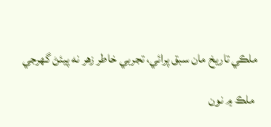ملڪي تاريخ مان سبق پرائي، تجربي خاطر زهر نه پيئڻ گهرجي

 ملڪ ۾ نون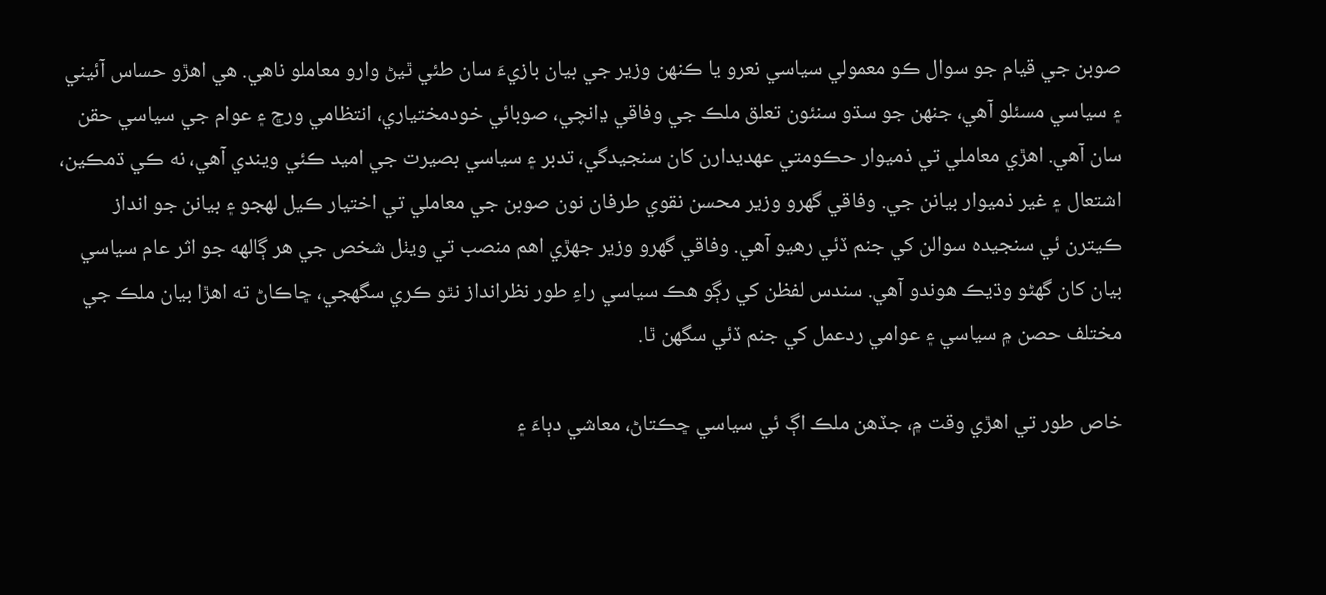صوبن جي قيام جو سوال ڪو معمولي سياسي نعرو يا ڪنهن وزير جي بيان بازيءَ سان طئي ٿيڻ وارو معاملو ناهي. هي اهڙو حساس آئيني ۽ سياسي مسئلو آهي، جنهن جو سڌو سنئون تعلق ملڪ جي وفاقي ڍانچي، صوبائي خودمختياري، انتظامي ورڇ ۽ عوام جي سياسي حقن سان آهي. اهڙي معاملي تي ذميوار حڪومتي عهديدارن کان سنجيدگي، تدبر ۽ سياسي بصيرت جي اميد ڪئي ويندي آهي، نه ڪي ڌمڪين، اشتعال ۽ غير ذميوار بيانن جي. وفاقي گهرو وزير محسن نقوي طرفان نون صوبن جي معاملي تي اختيار ڪيل لهجو ۽ بيانن جو انداز ڪيترن ئي سنجيده سوالن کي جنم ڏئي رهيو آهي. وفاقي گهرو وزير جهڙي اهم منصب تي ويٺل شخص جي هر ڳالهه جو اثر عام سياسي بيان کان گهڻو وڌيڪ هوندو آهي. سندس لفظن کي رڳو هڪ سياسي راءِ طور نظرانداز نٿو ڪري سگهجي، ڇاڪاڻ ته اهڙا بيان ملڪ جي مختلف حصن ۾ سياسي ۽ عوامي ردعمل کي جنم ڏئي سگهن ٿا.

خاص طور تي اهڙي وقت ۾، جڏهن ملڪ اڳ ئي سياسي ڇڪتاڻ، معاشي دٻاءَ ۽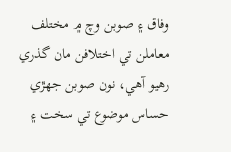وفاق ۽ صوبن وچ ۾ مختلف معاملن تي اختلافن مان گذري رهيو آهي، نون صوبن جهڙي حساس موضوع تي سخت ۽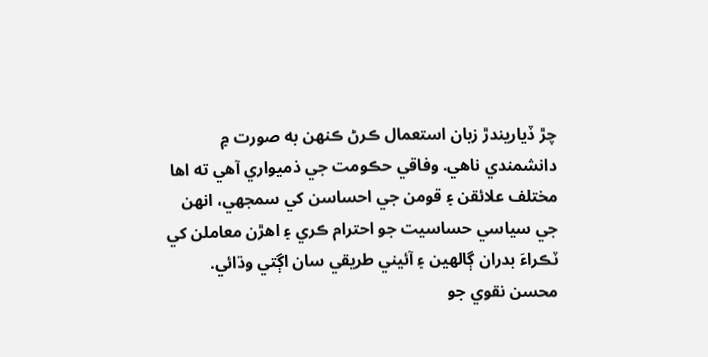چڙ ڏياريندڙ زبان استعمال ڪرڻ ڪنهن به صورت ۾ دانشمندي ناهي. وفاقي حڪومت جي ذميواري آهي ته اها مختلف علائقن ۽ قومن جي احساسن کي سمجهي، انهن جي سياسي حساسيت جو احترام ڪري ۽ اهڙن معاملن کي ٽڪراءَ بدران ڳالهين ۽ آئيني طريقي سان اڳتي وڌائي. محسن نقوي جو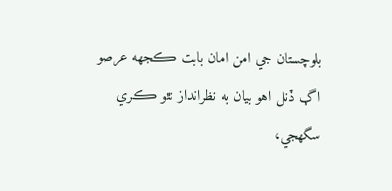بلوچستان جي امن امان بابت ڪجهه عرصو اڳ ڏنل اهو بيان به نظرانداز نٿو ڪري سگهجي،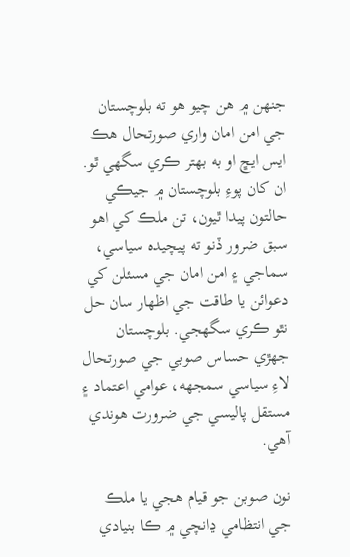جنهن ۾ هن چيو هو ته بلوچستان جي امن امان واري صورتحال هڪ ايس ايڇ او به بهتر ڪري سگهي ٿو. ان کان پوءِ بلوچستان ۾ جيڪي حالتون پيدا ٿيون، تن ملڪ کي اهو سبق ضرور ڏنو ته پيچيده سياسي، سماجي ۽ امن امان جي مسئلن کي دعوائن يا طاقت جي اظهار سان حل نٿو ڪري سگهجي. بلوچستان جهڙي حساس صوبي جي صورتحال لاءِ سياسي سمجهه، عوامي اعتماد ۽ مستقل پاليسي جي ضرورت هوندي آهي.

نون صوبن جو قيام هجي يا ملڪ جي انتظامي ڍانچي ۾ ڪا بنيادي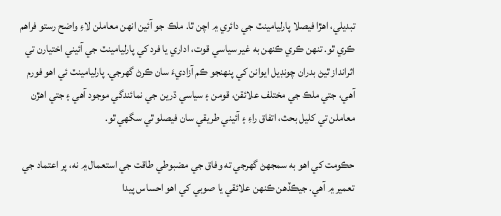تبديلي، اهڙا فيصلا پارليامينٽ جي دائري ۾ اچن ٿا. ملڪ جو آئين انهن معاملن لاءِ واضح رستو فراهم ڪري ٿو. تنهن ڪري ڪنهن به غير سياسي قوت، اداري يا فرد کي پارليامينٽ جي آئيني اختيارن تي اثرانداز ٿيڻ بدران چونڊيل ايوانن کي پنهنجو ڪم آزاديءَ سان ڪرڻ گهرجي. پارليامينٽ ئي اهو فورم آهي، جتي ملڪ جي مختلف علائقن، قومن ۽ سياسي ڌرين جي نمائندگي موجود آهي ۽ جتي اهڙن معاملن تي کليل بحث، اتفاق راءِ ۽ آئيني طريقي سان فيصلو ٿي سگهي ٿو.

حڪومت کي اهو به سمجهڻ گهرجي ته وفاق جي مضبوطي طاقت جي استعمال ۾ نه، پر اعتماد جي تعمير ۾ آهي. جيڪڏهن ڪنهن علائقي يا صوبي کي اهو احساس پيدا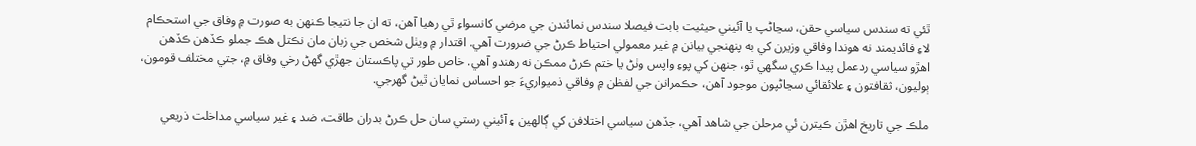ٿئي ته سندس سياسي حقن، سڃاڻپ يا آئيني حيثيت بابت فيصلا سندس نمائندن جي مرضي کانسواءِ ٿي رهيا آهن، ته ان جا نتيجا ڪنهن به صورت ۾ وفاق جي استحڪام لاءِ فائديمند نه هوندا وفاقي وزيرن کي به پنهنجي بيانن ۾ غير معمولي احتياط ڪرڻ جي ضرورت آهي. اقتدار ۾ ويٺل شخص جي زبان مان نڪتل هڪ جملو ڪڏهن ڪڏهن اهڙو سياسي ردعمل پيدا ڪري سگهي ٿو، جنهن کي پوءِ واپس وٺڻ يا ختم ڪرڻ ممڪن نه رهندو آهي. خاص طور تي پاڪستان جهڙي گهڻ رخي وفاق ۾، جتي مختلف قومون، ٻوليون، ثقافتون ۽ علائقائي سڃاڻپون موجود آهن، حڪمرانن جي لفظن ۾ وفاقي ذميواريءَ جو احساس نمايان ٿيڻ گهرجي.

ملڪ جي تاريخ اهڙن ڪيترن ئي مرحلن جي شاهد آهي، جڏهن سياسي اختلافن کي ڳالهين ۽ آئيني رستي سان حل ڪرڻ بدران طاقت، ضد ۽ غير سياسي مداخلت ذريعي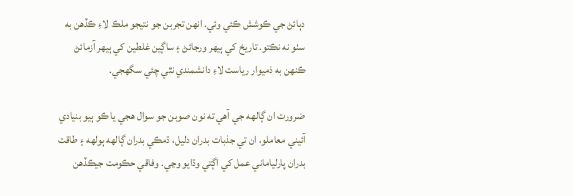دٻائڻ جي ڪوشش ڪئي وئي. انهن تجربن جو نتيجو ملڪ لاءِ ڪڏهن به سٺو نه نڪتو. تاريخ کي ٻيهر ورجائڻ ۽ ساڳين غلطين کي ٻيهر آزمائڻ ڪنهن به ذميوار رياست لاءِ دانشمندي نٿي چئي سگهجي.

ضرورت ان ڳالهه جي آهي ته نون صوبن جو سوال هجي يا ڪو ٻيو بنيادي آئيني معاملو، ان تي جذبات بدران دليل، ڌمڪي بدران ڳالهه ٻولهه ۽ طاقت بدران پارلياماني عمل کي اڳتي وڌايو وڃي. وفاقي حڪومت جيڪڏهن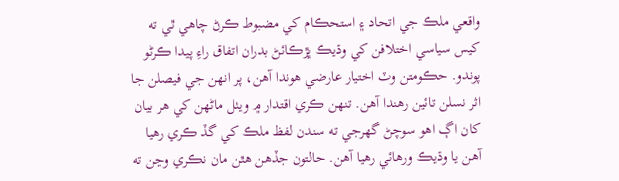واقعي ملڪ جي اتحاد ۽ استحڪام کي مضبوط ڪرڻ چاهي ٿي ته کيس سياسي اختلافن کي وڌيڪ ڀڙڪائڻ بدران اتفاق راءِ پيدا ڪرڻو پوندو. حڪومتن وٽ اختيار عارضي هوندا آهن، پر انهن جي فيصلن جا اثر نسلن تائين رهندا آهن. تنهن ڪري اقتدار ۾ ويٺل ماڻهن کي هر بيان کان اڳ اهو سوچڻ گهرجي ته سندن لفظ ملڪ کي گڏ ڪري رهيا آهن يا وڌيڪ ورهائي رهيا آهن. حالتون جڏهن هٿن مان نڪري وڃن ته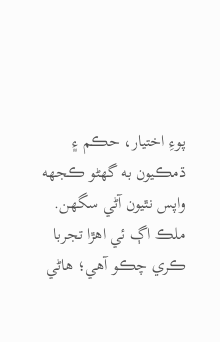پوءِ اختيار، حڪم ۽ ڌمڪيون به گهڻو ڪجهه واپس نٿيون آڻي سگهن. ملڪ اڳ ئي اهڙا تجربا ڪري چڪو آهي؛ هاڻي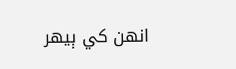انهن کي ٻيهر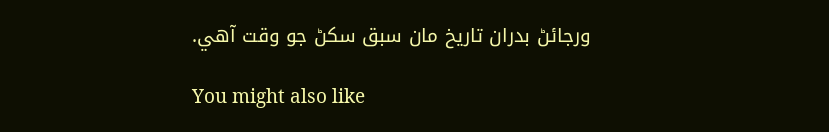ورجائڻ بدران تاريخ مان سبق سکڻ جو وقت آهي.

You might also like